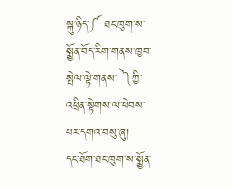སྐུ་ཉིད་༼ ཐང་ཁུག་ས་སྨྱོན་བོད་རིག་གནས་ཁྱབ་སྤེལ་ལྟེ་གནས་ ༽ཀྱི་འཕྲིན་སྟེགས་ལ་ཕེབས་པར་དགའ་བསུ་ཞུ།
དང་ཐོག་ཐང་ཁུག་ས་སྨྱོན་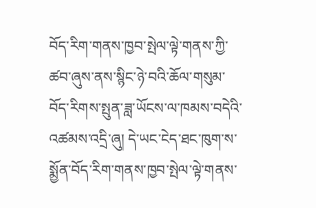བོད་རིག་གནས་ཁྱབ་སྤེལ་ལྟེ་གནས་ཀྱི་ཚབ་ཞུས་ནས་སྙིང་ཉེ་བའི་ཆོལ་གསུམ་བོད་རིགས་སྤུན་ཟླ་ཡོངས་ལ་ཁམས་བདེའི་འཚམས་འདྲི་ཞུ། དེ་ཡང་ངེད་ཐང་ཁུག་ས་སྨྱོན་བོད་རིག་གནས་ཁྱབ་སྤེལ་ལྟེ་གནས་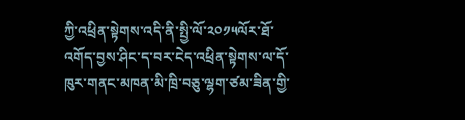ཀྱི་འཕྲིན་སྟེགས་འདི་ནི་སྤྱི་ལོ་༢༠༡༥ལོར་ཐོ་འགོད་བྱས་ཤིང་ད་བར་ངེད་འཕྲིན་སྟེགས་ལ་དོ་ཁུར་གནང་མཁན་མི་ཁྲི་བཅུ་ལྷག་ཙམ་ཟིན་གྱི་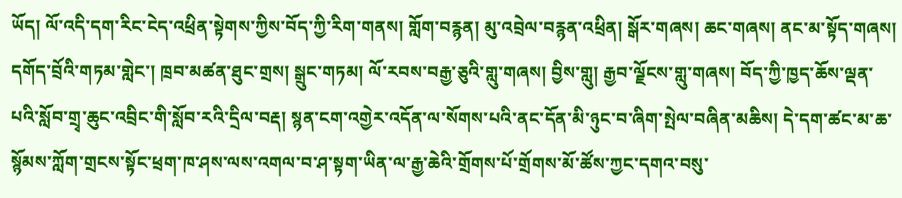ཡོད། ལོ་འདི་དག་རིང་ངེད་འཕྲིན་སྟེགས་ཀྱིས་བོད་ཀྱི་རིག་གནས། གློག་བརྙན། མུ་འབྲེལ་བརྙན་འཕྲིན། སྒོར་གཞས། ཆང་གཞས། ནང་མ་སྟོད་གཞས། དགོད་བྲོའི་གཏམ་གླེང་། ཁྲབ་མཚན་ཐུང་གྲས། སྒྲུང་གཏམ། ལོ་རབས་བརྒྱ་ཅུའི་གླུ་གཞས། བྱིས་གླུ། རྒྱབ་ལྗོངས་གླུ་གཞས། བོད་ཀྱི་ཁྱད་ཆོས་ལྡན་པའི་སློབ་གྲྭ་ཆུང་འབྲིང་གི་སློབ་རའི་དྲིལ་བརྡ། སྙན་ངག་འགྱེར་འདོན་ལ་སོགས་པའི་ནང་དོན་མི་ཉུང་བ་ཞིག་སྤེལ་བཞིན་མཆིས། དེ་དག་ཚང་མ་ཆ་སྙོམས་ཀློག་གྲངས་སྟོང་ཕྲག་ཁ་ཤས་ལས་འགལ་བ་ཤ་སྟག་ཡིན་ལ་རྒྱ་ཆེའི་གྲོགས་པོ་གྲོགས་མོ་ཚོས་ཀྱང་དགའ་བསུ་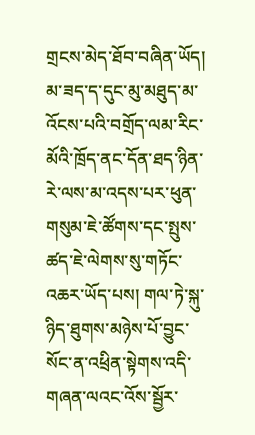གྲངས་མེད་ཐོབ་བཞིན་ཡོད། མ་ཟད་ད་དུང་མུ་མཐུད་མ་འོངས་པའི་བགྲོད་ལམ་རིང་མོའི་ཁྲོད་ནང་དོན་ཐད་ཉིན་རེ་ལས་མ་འདས་པར་ཕུན་གསུམ་ཇེ་ཚོགས་དང་སྤུས་ཚད་ཇེ་ལེགས་སུ་གཏོང་འཆར་ཡོད་པས། གལ་ཏེ་སྐུ་ཉིད་ཐུགས་མཉེས་པོ་བྱུང་སོང་ན་འཕྲིན་སྟེགས་འདི་གཞན་ལའང་འོས་སྦྱོར་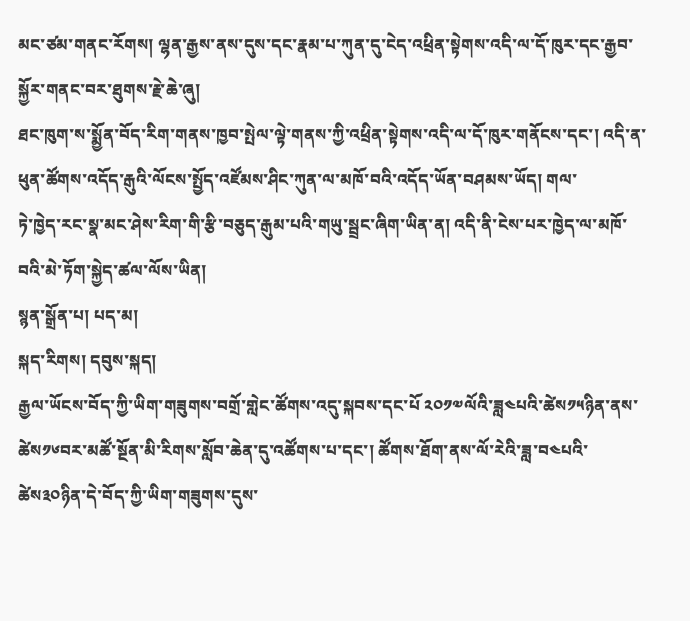མང་ཙམ་གནང་རོགས། ལྷན་རྒྱས་ནས་དུས་དང་རྣམ་པ་ཀུན་དུ་ངེད་འཕྲིན་སྟེགས་འདི་ལ་དོ་ཁུར་དང་རྒྱབ་སྐྱོར་གནང་བར་ཐུགས་རྗེ་ཆེ་ཞུ།
ཐང་ཁུག་ས་སྨྱོན་བོད་རིག་གནས་ཁྱབ་སྤེལ་ལྟེ་གནས་ཀྱི་འཕྲིན་སྟེགས་འདི་ལ་དོ་ཁུར་གནོངས་དང་། འདི་ན་ཕུན་ཚོགས་འདོད་རྒུའི་ལོངས་སྤྱོད་འཛོམས་ཤིང་ཀུན་ལ་མཁོ་བའི་འདོད་ཡོན་བཤམས་ཡོད། གལ་
ཏེ་ཁྱེད་རང་སྣ་མང་ཤེས་རིག་གི་རྩི་བཅུད་རྒུམ་པའི་གཡུ་སྦྲང་ཞིག་ཡིན་ན། འདི་ནི་ངེས་པར་ཁྱེད་ལ་མཁོ་བའི་མེ་ཏོག་སྐྱེད་ཚལ་ལོས་ཡིན།
སྙན་སྒྲོན་པ། པད་མ།
སྐད་རིགས། དབུས་སྐད།
རྒྱལ་ཡོངས་བོད་ཀྱི་ཡིག་གཟུགས་བགྲོ་གླེང་ཚོགས་འདུ་སྐབས་དང་པོ ༢༠༡༧ལོའི་ཟླ༤པའི་ཚེས༡༥ཉིན་ནས་ཚེས༡༦བར་མཚོ་སྔོན་མི་རིགས་སློབ་ཆེན་དུ་འཚོགས་པ་དང་། ཚོགས་ཐོག་ནས་ལོ་རེའི་ཟླ་བ༤པའི་ཚེས༣༠ཉིན་དེ་བོད་ཀྱི་ཡིག་གཟུགས་དུས་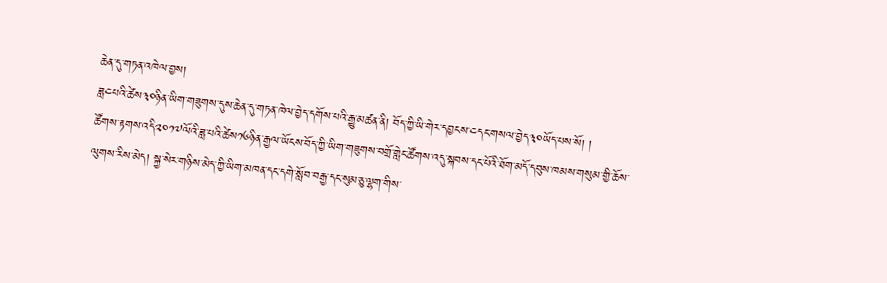ཆེན་དུ་གཏན་འཁེལ་བྱས།
ཟླ༤པའི་ཚེས༣༠ཉིན་ཡིག་གཟུགས་དུས་ཆེན་དུ་གཏན་ཁེལ་བྱེད་དགོས་པའི་རྒྱུ་མཚན་ནི། བོད་ཀྱི་ཡི་གེར་དབྱངས་༤དང་གསལ་བྱེད༣༠ཡོད་པས་སོ། །
ཚོགས་རྟགས་འདི༢༠༡༧ལོའི་ཟླ་པའི་ཚེས༡༦ཉིན་རྒྱལ་ཡོངས་བོད་ཀྱི་ཡིག་གཟུགས་བགྲོ་གླེང་ཚོགས་འདུ་སྐབས་དང་པོའི་ཐོག་མདོ་དབུས་ཁམས་གསུམ་གྱི་ཆོས་ལུགས་རིས་མེད། སྐྱ་སེར་གཉིས་མེད་ཀྱི་ཡིག་མཁན་དང་དགེ་སློབ་བརྒྱ་དང་སུམ་ཅུ་ལྷག་གིས་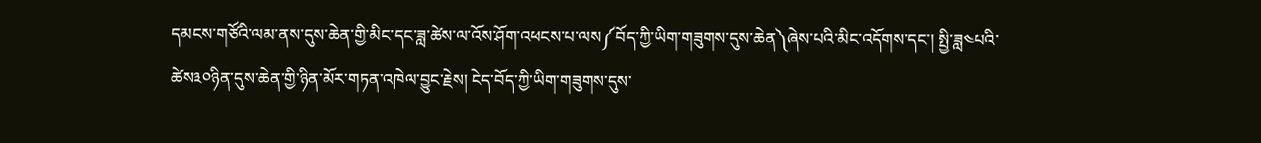དམངས་གཙོའི་ལམ་ནས་དུས་ཆེན་གྱི་མིང་དང་ཟླ་ཚེས་ལ་འོས་ཤོག་འཕངས་པ་ལས༼བོད་ཀྱི་ཡིག་གཟུགས་དུས་ཆེན༽ཞེས་པའི་མིང་འདོགས་དང་། སྤྱི་ཟླ༤པའི་ཚེས༣༠ཉིན་དུས་ཆེན་གྱི་ཉིན་མོར་གཏན་འཁེལ་བྱུང་རྗེས། ངེད་བོད་ཀྱི་ཡིག་གཟུགས་དུས་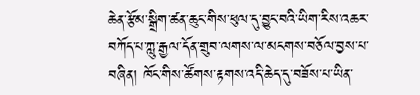ཆེན་རྩོམ་སྒྲིག་ཚན་ཆུང་གིས་ཕུལ་དུ་བྱུང་བའི་ཡིག་རིས་འཆར་བཀོད་པ་ཀླུ་རྒྱལ་དོན་གྲུབ་ལགས་ལ་མངགས་བཅོལ་བྱས་པ་བཞིན། ཁོང་གིས་ཚོགས་རྟགས་འདི་ཆེད་དུ་བཟོས་པ་ཡིན་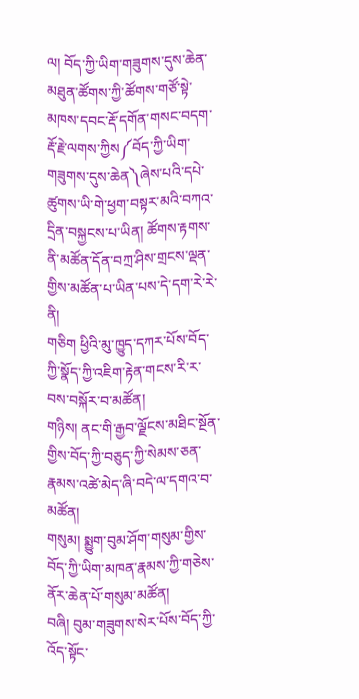ལ། བོད་ཀྱི་ཡིག་གཟུགས་དུས་ཆེན་མཐུན་ཚོགས་ཀྱི་ཚོགས་གཙོ་སྟེ་མཁས་དབང་རྡོ་དགོན་གསང་བདག་རྡོ་རྗེ་ལགས་ཀྱིས༼བོད་ཀྱི་ཡིག་གཟུགས་དུས་ཆེན༽ཞེས་པའི་དཔེ་ཚུགས་ཡི་གེ་ཕྱག་བསྟར་མའི་བཀའ་དྲིན་བསྐྱངས་པ་ཡིན། ཚོགས་རྟགས་ནི་མཚོན་དོན་བཀྲ་ཤིས་གྲངས་ལྡན་གྱིས་མཚོན་པ་ཡིན་པས་དེ་དག་རེ་རེ་ནི།
གཅིག ཕྱིའི་མུ་ཁྱུད་དཀར་པོས་བོད་ཀྱི་སྣོད་ཀྱི་འཇིག་རྟེན་གངས་རི་ར་བས་བསྐོར་བ་མཚོན།
གཉིས། ནང་གི་རྒྱབ་ལྗོངས་མཐིང་སྔོན་གྱིས་བོད་ཀྱི་བཅུད་ཀྱི་སེམས་ཅན་རྣམས་འཚེ་མེད་ཞི་བདེ་ལ་དགའ་བ་མཚོན།
གསུམ། སྨྱུག་བུམ་ཤོག་གསུམ་གྱིས་བོད་ཀྱི་ཡིག་མཁན་རྣམས་ཀྱི་གཅེས་ནོར་ཆེན་པོ་གསུམ་མཚོན།
བཞི། བུམ་གཟུགས་སེར་པོས་བོད་ཀྱི་འོད་སྟོང་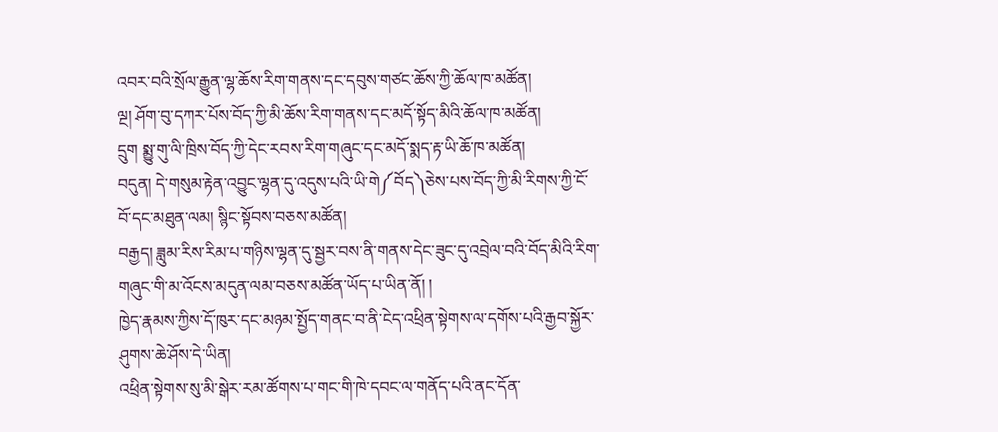འབར་བའི་སྲོལ་རྒྱུན་ལྷ་ཆོས་རིག་གནས་དང་དབུས་གཙང་ཆོས་ཀྱི་ཆོལ་ཁ་མཚོན།
ལྔ། ཤོག་བུ་དཀར་པོས་བོད་ཀྱི་མི་ཆོས་རིག་གནས་དང་མདོ་སྟོད་མིའི་ཆོལ་ཁ་མཚོན།
དྲུག སྨྱུ་གུ་ལི་ཁྲིས་བོད་ཀྱི་དེང་རབས་རིག་གཞུང་དང་མདོ་སྨད་རྟ་ཡི་ཆོ་ཁ་མཚོན།
བདུན། དེ་གསུམ་རྟེན་འབྱུང་ལྷན་དུ་འདུས་པའི་ཡི་གེ༼བོད༽ཅེས་པས་བོད་ཀྱི་མི་རིགས་ཀྱི་ངོ་བོ་དང་མཐུན་ལམ། སྙིང་སྟོབས་བཅས་མཚོན།
བརྒྱད། ཟླུམ་རིས་རིམ་པ་གཉིས་ལྷན་དུ་སྦྱར་བས་ནི་གནས་དེང་ཟུང་དུ་འབྲེལ་བའི་བོད་མིའི་རིག་གཞུང་གི་མ་འོངས་མདུན་ལམ་བཅས་མཚོན་ཡོད་པ་ཡིན་ནོ། །
ཁྱེད་རྣམས་ཀྱིས་དོ་ཁུར་དང་མཉམ་སྤྱོད་གནང་བ་ནི་ངེད་འཕྲིན་སྟེགས་ལ་དགོས་པའི་རྒྱབ་སྐྱོར་ཤུགས་ཆེ་ཤོས་དེ་ཡིན།
འཕྲིན་སྟེགས་སུ་མི་སྒེར་རམ་ཚོགས་པ་གང་གི་ཁེ་དབང་ལ་གནོད་པའི་ནང་དོན་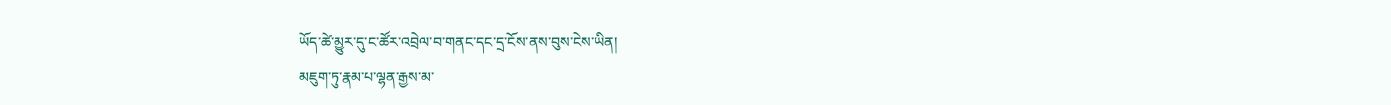ཡོད་ཚེ་མྱུར་དུ་ང་ཚོར་འབྲེལ་བ་གནང་དང་དྲ་ངོས་ནས་བུས་ངེས་ཡིན།
མཇུག་ཏུ་རྣམ་པ་ལྷན་རྒྱས་མ་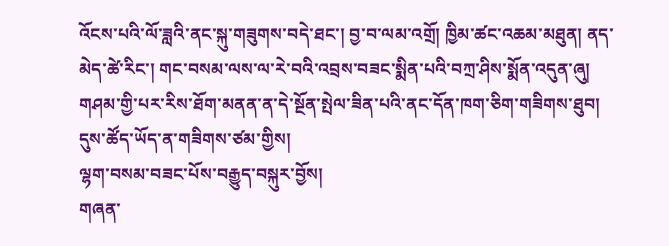འོངས་པའི་ལོ་ཟླའི་ནང་སྐུ་གཟུགས་བདེ་ཐང་། བྱ་བ་ལམ་འགྲོ། ཁྱིམ་ཚང་འཆམ་མཐུན། ནད་མེད་ཚེ་རིང་། གང་བསམ་ལས་ལ་རེ་བའི་འབྲས་བཟང་སྨིན་པའི་བཀྲ་ཤིས་སྨོན་འདུན་ཞུ།
གཤམ་གྱི་པར་རིས་ཐོག་མནན་ན་དེ་སྔོན་སྤེལ་ཟིན་པའི་ནང་དོན་ཁག་ཅིག་གཟིགས་ཐུབ།
དུས་ཚོད་ཡོད་ན་གཟིགས་ཙམ་གྱིས།
ལྷག་བསམ་བཟང་པོས་བརྒྱུད་བསྐུར་བྱོས།
གཞན་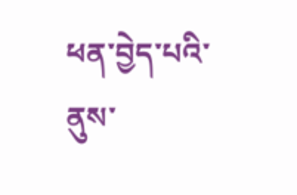ཕན་བྱེད་པའི་ནུས་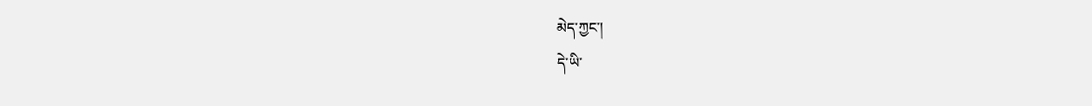མེད་ཀྱང་།
དེ་ཡི་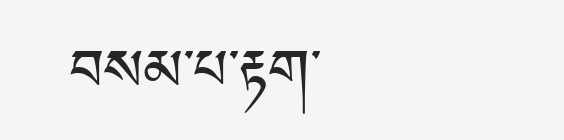བསམ་པ་རྟག་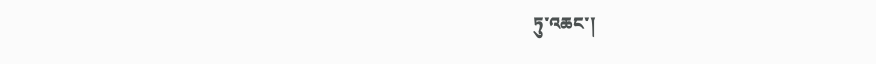ཏུ་འཆང་།